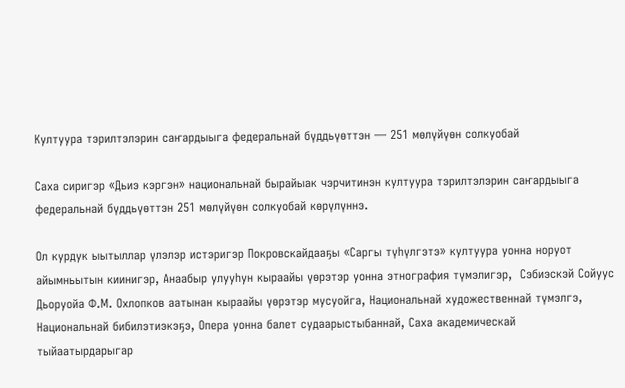Култуура тэрилтэлэрин саҥардыыга федеральнай бүддьүөттэн — 251 мөлүйүөн солкуобай

Саха сиригэр «Дьиэ кэргэн» национальнай бырайыак чэрчитинэн култуура тэрилтэлэрин саҥардыыга федеральнай бүддьүөттэн 251 мөлүйүөн солкуобай көрүлүннэ.

Ол курдук ыытыллар үлэлэр истэригэр Покровскайдааҕы «Саргы түһүлгэтэ» култуура уонна норуот айымньытын киинигэр, Анаабыр улууһун кыраайы үөрэтэр уонна этнография түмэлигэр,  Сэбиэскэй Сойуус Дьоруойа Ф.М. Охлопков аатынан кыраайы үөрэтэр мусуойга, Национальнай художественнай түмэлгэ, Национальнай бибилэтиэкэҕэ, Опера уонна балет судаарыстыбаннай, Саха академическай тыйаатырдарыгар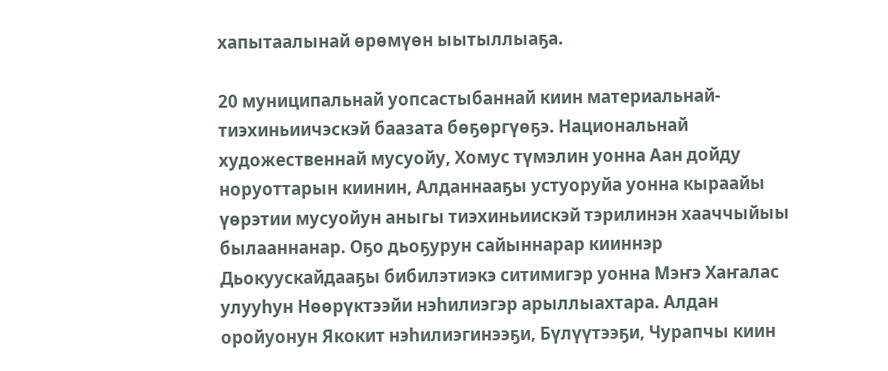хапытаалынай өрөмүөн ыытыллыаҕа.

20 муниципальнай уопсастыбаннай киин материальнай-тиэхиньиичэскэй баазата бөҕөргүөҕэ. Национальнай художественнай мусуойу, Хомус түмэлин уонна Аан дойду норуоттарын киинин, Алданнааҕы устуоруйа уонна кыраайы үөрэтии мусуойун аныгы тиэхиньиискэй тэрилинэн хааччыйыы былааннанар. Оҕо дьоҕурун сайыннарар кииннэр Дьокуускайдааҕы бибилэтиэкэ ситимигэр уонна Мэҥэ Хаҥалас улууһун Нөөрүктээйи нэһилиэгэр арыллыахтара. Алдан оройуонун Якокит нэһилиэгинээҕи, Бүлүүтээҕи, Чурапчы киин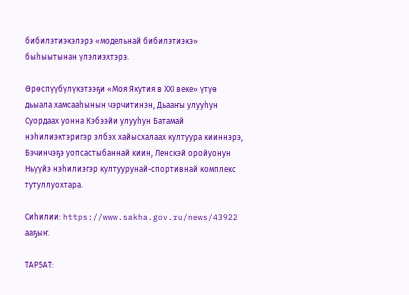бибилэтиэкэлэрэ «модельнай бибилэтиэкэ» быһыытынан үлэлиэхтэрэ.

Өрөспүүбүлүкэтээҕи «Моя Якутия в ХХI веке» үтүө дьыала хамсааһынын чэрчитинэн, Дьааҥы улууһун Суордаах уонна Кэбээйи улууһун Батамай нэһилиэктэригэр элбэх хайысхалаах култуура кииннэрэ, Бэчинчэҕэ уопсастыбаннай киин, Ленскэй оройуонун Ньүүйэ нэһилиэгэр култуурунай-спортивнай комплекс тутуллуохтара.

Сиһилии: https://www.sakha.gov.ru/news/43922 ааҕыҥ.

ТАР5АТ: